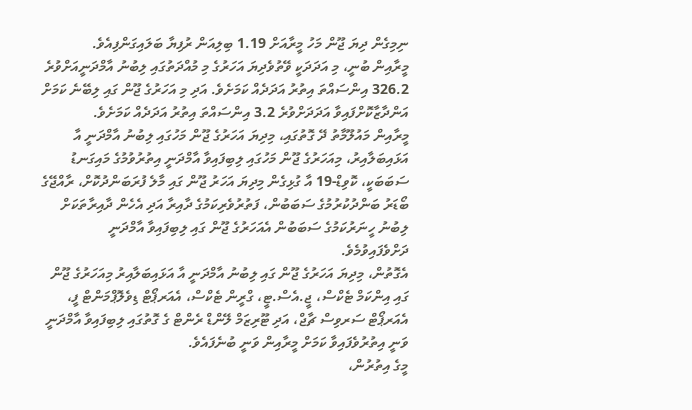ނިމިގެން ދިޔަ ޖޫން މަހު މީރާއަށް 1.19 ބިލިއަން ރުފިޔާ ބަލައިގަންފިއެވެ.
މީރާއިން ބުނީ، މި އަދަދަކީ ވޭތުވެދިޔަ އަހަރުގެ މި މުއްދަތުގައި ލިބުނު އާމްދަނީއަށްވުރެ 326.2 އިންސައްތަ އިތުރު އަދަދެއް ކަމަށެވެ. އަދި މި އަހަރުގެ ޖޫން ގައި ލިބޭނެ ކަމަށް އަންދާޒާކޮށްފައިވާ އަދަދަށްވުރެ 3.2 އިންސައްތަ އިތުރު އަދަދެއް ކަމަށެވެ.
މީރާއިން މައުލޫމާތު ދޭ ގޮތުގައި، މިދިޔަ އަހަރުގެ ޖޫން މަހުގައި ލިބުނު އާމްދަނީ އާ އަޅައިބަލާއިރު، މިއަހަރުގެ ޖޫން މަހުގައި ލިބިފައިވާ އާމްދަނީ އިތުރުވުމުގެ މައިގަނޑު ސަބަބަކީ، ކޮވިޑް-19 އާ ގުޅިގެން މިދިޔަ އަހަރު ޖޫން ގައި މާލެ ފުރަބަންދުކޮށް، ރާއްޖޭގެ ބޯޑަރު ބަންދުކުރުމުގެ ސަބަބުން، ފަތުރުވެރިކަމުގެ ދާއިރާ އަދި އެހެން ދާއިރާތަކަށް ލިބުނު ހީނަރުކަމުގެ ސަބަބުން އެއަހަރުގެ ޖޫން ގައި ލިބިފައިވާ އާމްދަނީ ދަށްވެފައިވުމެވެ.
އެގޮތުން، މިދިޔަ އަހަރުގެ ޖޫން ގައި ލިބުނު އާމްދަނީ އާ އަޅައިބަލާއިރު މިއަހަރުގެ ޖޫން ގައި އިންކަމް ޓެކްސް، ޖީ.އެސް.ޓީ، ގްރީން ޓެކްސް، އެއަރޕޯޓް ޑިވެލޮޕްމަންޓް ފީ، އެއަރޕޯޓް ސަރވިސް ޗާޖް، އަދި ޓޫރިޒަމް ލޭންޑް ރެންޓް ގެ ގޮތުގައި ލިބިފައިވާ އާމްދަނީ ވަނީ އިތުރުވެފައިވާ ކަމަށް މީރާއިން ވަނީ ބުނެފައެވެ.
މީގެ އިތުރުން،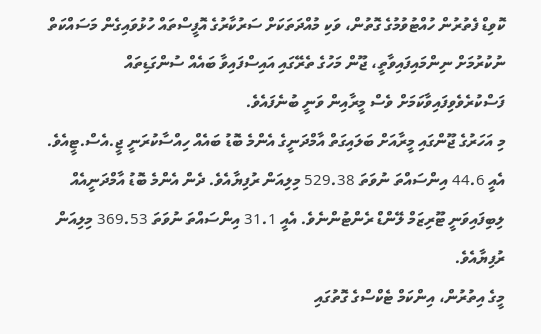ކޮވިޑް ފެތުރުން ހުއްޓުވުމުގެ ގޮތުން، ވަކި މުއްދަތަކަށް ސަރުކާރުގެ އޮފީސްތައް ހުޅުވައިގެން މަސައްކަތް ނުކުރުމަށް ނިންމައިފައިވާތީ، ޖޫން މަހުގެ ތެރޭގައި އައިސްފައިވާ ބައެއް ސުންގަޑިތައް ފަސްކުރެވެވިފައިވާކަމަށް ވެސް މީރާއިން ވަނީ ބުނެފައެވެ.
މި އަހަރުގެ ޖޫންގައި މީރާއަށް ބަލައިގަތް އާމްދަނީގެ އެންމެ ބޮޑު ބައެއް ހިއްސާކުރަނީ ޖީ.އެސް.ޓީއެވެ. އެއީ 44.6 އިންސައްތަ ނުވަތަ 529.38 މިލިއަން ރުފިޔާއެވެ. ދެން އެންމެ ބޮޑު އާމްދަނީއެއް ލިބިފައިވަނީ ޓޫރިޒަމް ލޭންޑް ރެންޓުންނެވެ. އެއީ 31.1 އިންސައްތަ ނުވަތަ 369.53 މިލިއަން ރުފިޔާއެވެ.
މީގެ އިތުރުން، އިންކަމް ޓެކްސްގެ ގޮތުގައި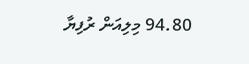94.80 މިލިއަން ރުފިޔާ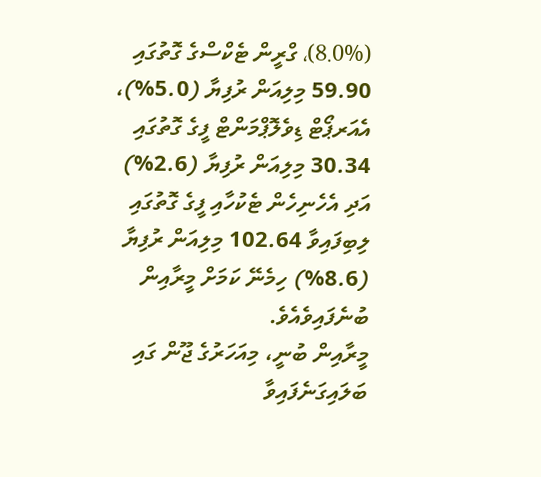(8.0%)، ގްރީން ޓެކްސްގެ ގޮތުގައި 59.90 މިލިއަން ރުފިޔާ (5.0%)، އެއަރޕޯޓް ޑިވެލޮޕްމަންޓް ފީގެ ގޮތުގައި 30.34 މިލިއަން ރުފިޔާ (2.6%) އަދި އެހެނިހެން ޓެކުހާއި ފީގެ ގޮތުގައި ލިބިފައިވާ 102.64 މިލިއަން ރުފިޔާ (8.6%) ހިމެނޭ ކަމަށް މީރާއިން ބުނެފައިވެއެވެ.
މީރާއިން ބުނީ، މިއަހަރުގެ ޖޫން ގައި ބަލައިގަނެފައިވާ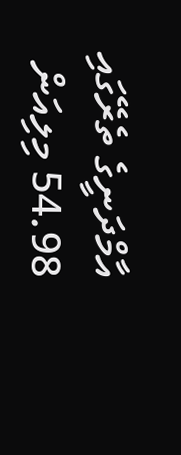އާމްދަނީގެ ތެރޭގައި 54.98 މިލިއަން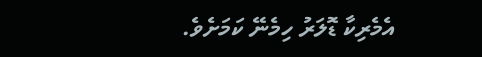އެމެރިކާ ޑޮލަރު ހިމެނޭ ކަމަށެވެ.